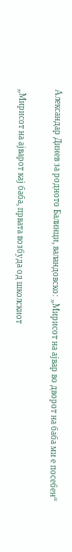Александар Динев за родното Балинци, валандовско: „Мирисот на ајвар во дворот на баба ми е посебен“

„Мирисот на ајварот кај баба, првата возбуда од школскиот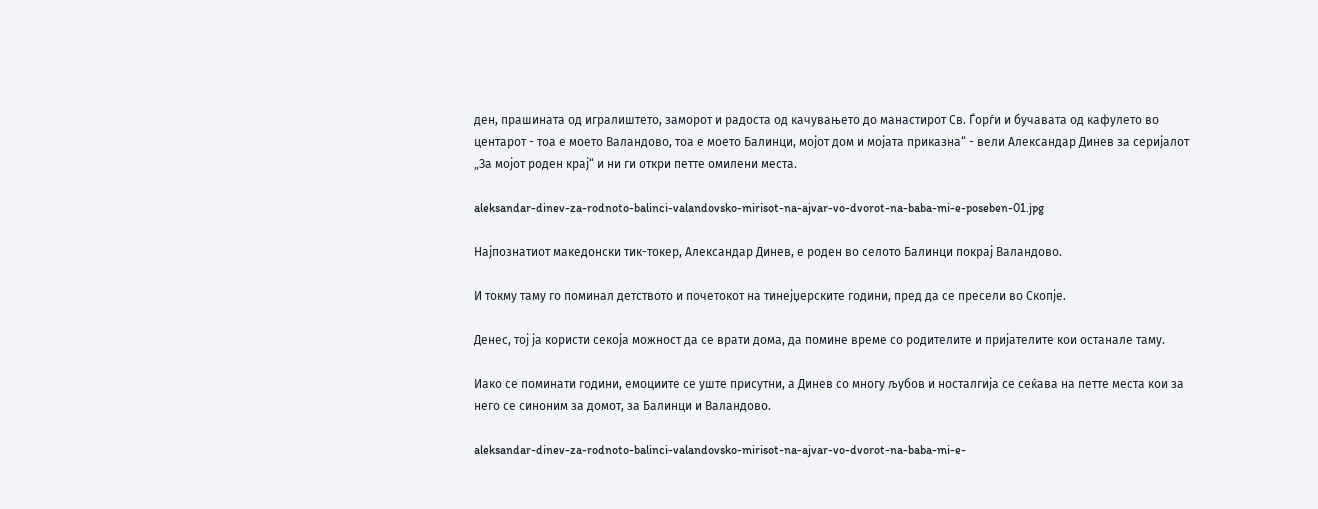ден, прашината од игралиштето, заморот и радоста од качувањето до манастирот Св. Ѓорѓи и бучавата од кафулето во центарот - тоа е моето Валандово, тоа е моето Балинци, мојот дом и мојата приказна“ - вели Александар Динев за серијалот „За мојот роден крај“ и ни ги откри петте омилени места.

aleksandar-dinev-za-rodnoto-balinci-valandovsko-mirisot-na-ajvar-vo-dvorot-na-baba-mi-e-poseben-01.jpg

Најпознатиот македонски тик-токер, Александар Динев, е роден во селото Балинци покрај Валандово.

И токму таму го поминал детството и почетокот на тинејџерските години, пред да се пресели во Скопје.

Денес, тој ја користи секоја можност да се врати дома, да помине време со родителите и пријателите кои останале таму.

Иако се поминати години, емоциите се уште присутни, а Динев со многу љубов и носталгија се сеќава на петте места кои за него се синоним за домот, за Балинци и Валандово.

aleksandar-dinev-za-rodnoto-balinci-valandovsko-mirisot-na-ajvar-vo-dvorot-na-baba-mi-e-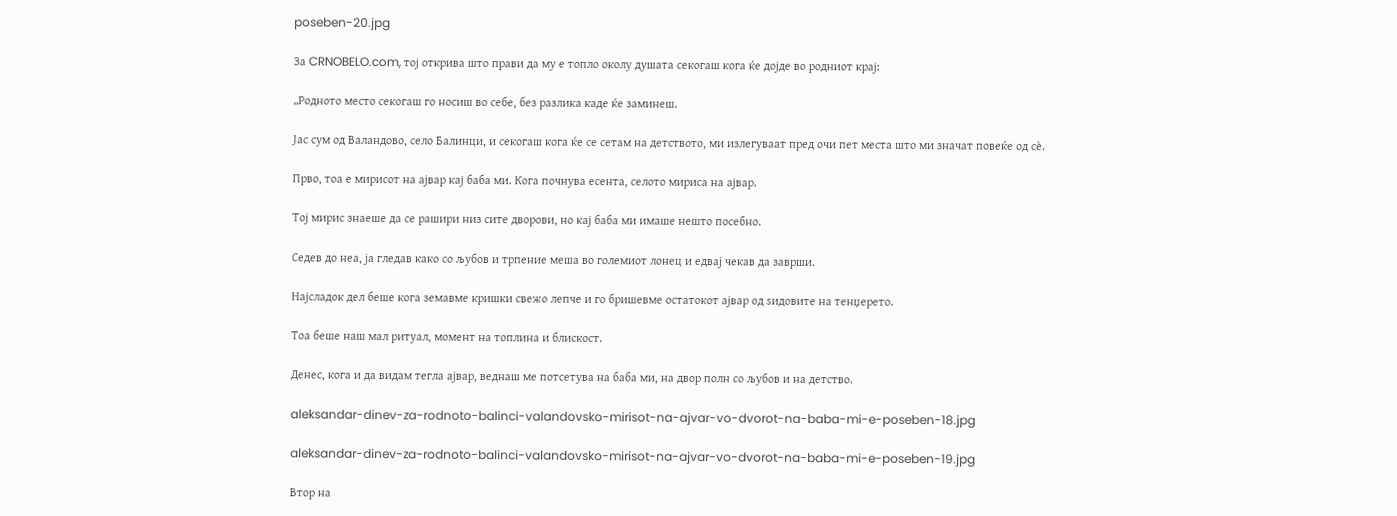poseben-20.jpg

За CRNOBELO.com, тој открива што прави да му е топло околу душата секогаш кога ќе дојде во родниот крај:

„Родното место секогаш го носиш во себе, без разлика каде ќе заминеш.

Јас сум од Валандово, село Балинци, и секогаш кога ќе се сетам на детството, ми излегуваат пред очи пет места што ми значат повеќе од сè.

Прво, тоа е мирисот на ајвар кај баба ми. Кога почнува есента, селото мириса на ајвар.

Тој мирис знаеше да се рашири низ сите дворови, но кај баба ми имаше нешто посебно.

Седев до неа, ја гледав како со љубов и трпение меша во големиот лонец и едвај чекав да заврши.

Најсладок дел беше кога земавме кришки свежо лепче и го бришевме остатокот ајвар од ѕидовите на тенџерето.

Тоа беше наш мал ритуал, момент на топлина и блискост.

Денес, кога и да видам тегла ајвар, веднаш ме потсетува на баба ми, на двор полн со љубов и на детство.

aleksandar-dinev-za-rodnoto-balinci-valandovsko-mirisot-na-ajvar-vo-dvorot-na-baba-mi-e-poseben-18.jpg

aleksandar-dinev-za-rodnoto-balinci-valandovsko-mirisot-na-ajvar-vo-dvorot-na-baba-mi-e-poseben-19.jpg

Втор на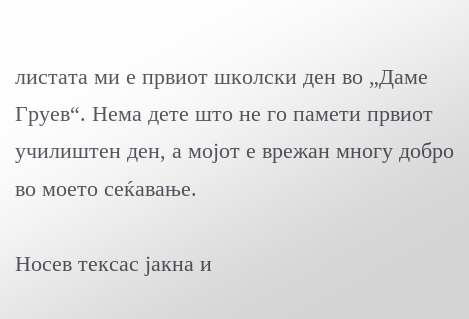листата ми е првиот школски ден во „Даме Груев“. Нема дете што не го памети првиот училиштен ден, а мојот е врежан многу добро во моето сеќавање.

Носев тексас јакна и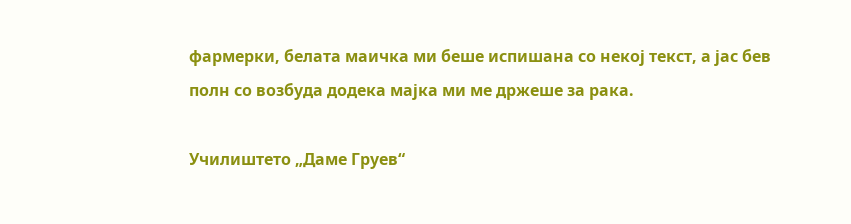фармерки, белата маичка ми беше испишана со некој текст, а јас бев полн со возбуда додека мајка ми ме држеше за рака.

Училиштето „Даме Груев“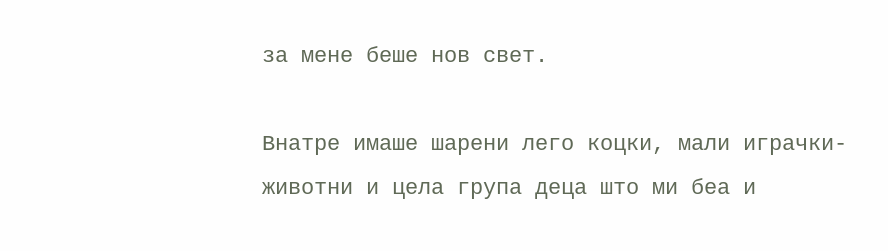за мене беше нов свет.

Внатре имаше шарени лего коцки, мали играчки-животни и цела група деца што ми беа и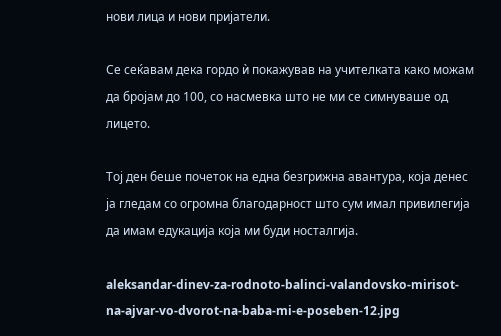нови лица и нови пријатели.

Се сеќавам дека гордо ѝ покажував на учителката како можам да бројам до 100, со насмевка што не ми се симнуваше од лицето.

Тој ден беше почеток на една безгрижна авантура, која денес ја гледам со огромна благодарност што сум имал привилегија да имам едукација која ми буди носталгија.

aleksandar-dinev-za-rodnoto-balinci-valandovsko-mirisot-na-ajvar-vo-dvorot-na-baba-mi-e-poseben-12.jpg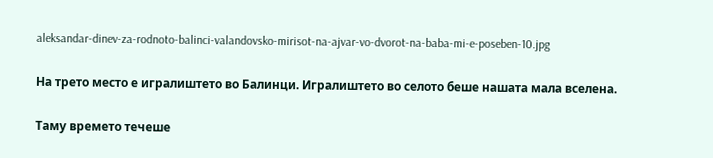aleksandar-dinev-za-rodnoto-balinci-valandovsko-mirisot-na-ajvar-vo-dvorot-na-baba-mi-e-poseben-10.jpg

На трето место е игралиштето во Балинци. Игралиштето во селото беше нашата мала вселена.

Таму времето течеше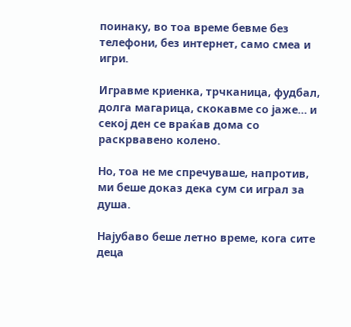поинаку, во тоа време бевме без телефони, без интернет, само смеа и игри.

Игравме криенка, трчканица, фудбал, долга магарица, скокавме со јаже… и секој ден се враќав дома со раскрвавено колено.

Но, тоа не ме спречуваше, напротив, ми беше доказ дека сум си играл за душа.

Најубаво беше летно време, кога сите деца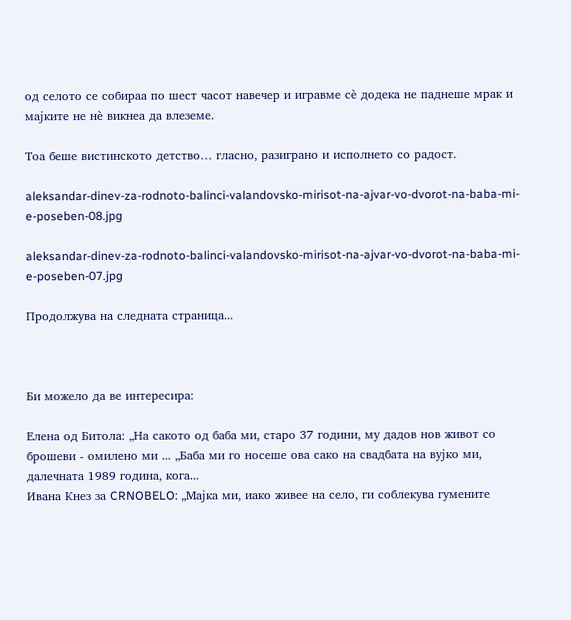од селото се собираа по шест часот навечер и игравме сè додека не паднеше мрак и мајките не нè викнеа да влеземе.

Тоа беше вистинското детство… гласно, разиграно и исполнето со радост.

aleksandar-dinev-za-rodnoto-balinci-valandovsko-mirisot-na-ajvar-vo-dvorot-na-baba-mi-e-poseben-08.jpg

aleksandar-dinev-za-rodnoto-balinci-valandovsko-mirisot-na-ajvar-vo-dvorot-na-baba-mi-e-poseben-07.jpg

Продолжува на следната страница...



Би можело да ве интересира:

Елена од Битола: „На сакото од баба ми, старо 37 години, му дадов нов живот со брошеви - омилено ми ... „Баба ми го носеше ова сако на свадбата на вујко ми, далечната 1989 година, кога...
Ивана Кнез за CRNOBELO: „Мајка ми, иако живее на село, ги соблекува гумените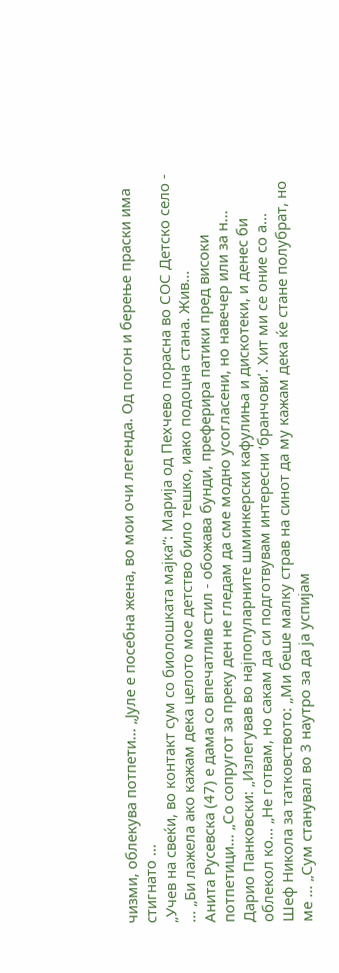чизми, облекува потпети... „Јуле е посебна жена, во мои очи легенда. Од погон и берење праски има стигнато ...
„Учев на свеќи, во контакт сум со биолошката мајка“: Марија од Пехчево порасна во СОС Детско село - ... „Би лажела ако кажам дека целото мое детство било тешко, иако подоцна стана. Жив...
Анита Русевска (47) е дама со впечатлив стил - обожава бунди, преферира патики пред високи потпетици... „Со сопругот за преку ден не гледам да сме модно усогласени, но навечер или за н...
Дарио Панковски: „Излегував во најпопуларните шминкерски кафулиња и дискотеки, и денес би облекол ко... „Не готвам, но сакам да си подготвувам интересни ‘бранчови’. Хит ми се оние со а...
Шеф Никола за татковството: „Ми беше малку страв на синот да му кажам дека ќе стане полубрат, но ме ... „Сум станувал во 3 наутро за да ја успијам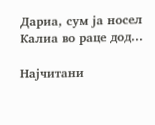Дариа, сум ја носел Калиа во раце дод...

Најчитани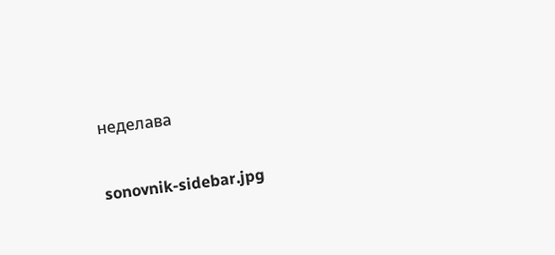неделава

sonovnik-sidebar.jpg